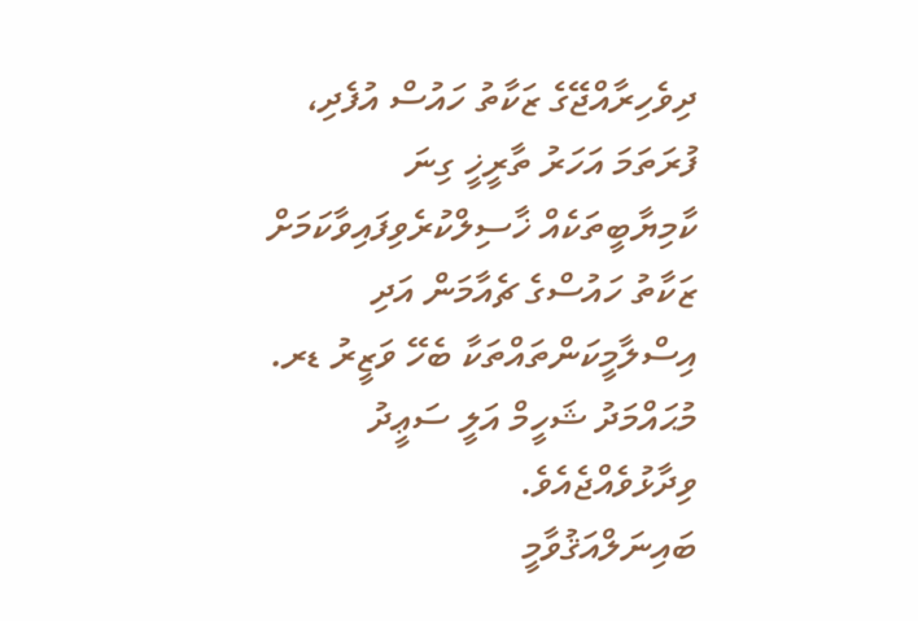ދިވެހިރާއްޖޭގެ ޒަކާތު ހައުސް އުފެދި، ފުރަތަމަ އަހަރު ތާރީޚީ ގިނަ ކާމިޔާބީތަކެއް ޚާސިލްކުރެވިފައިވާކަމަށް ޒަކާތު ހައުސްގެ ޗެއާމަން އަދި އިސްލާމީކަންތައްތަކާ ބެހޭ ވަޒީރު ޑރ. މުޙައްމަދު ޝަހީމް އަލީ ސަޢީދު ވިދާޅުވެއްޖެއެވެ.
ބައިނަލްއަޤުވާމީ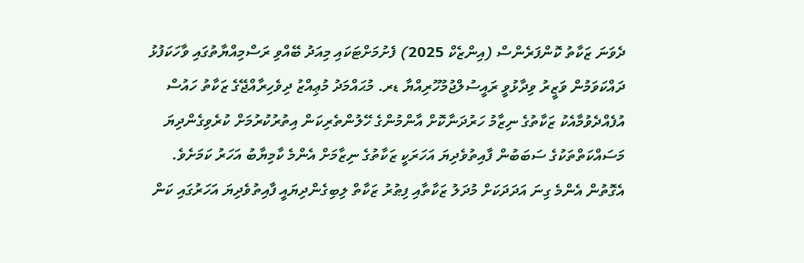ދެވަނަ ޒަކާތު ކޮންފަރެންސް (އިންޒެކް 2025) ފެށުމަށްޓަކައި މިއަދު ބޭއްވި ރަސްމިއްޔާތުގައި ވާހަކަފުޅު ދައްކަވަމުން ވަޒީރު ވިދާޅުވީ ރައީސުލްޖުމުހޫރިއްޔާ ޑރ. މުޙައްމަދު މުޢިއްޒު ދިވެހިރާއްޖޭގެ ޒަކާތު ހައުސް އުފެއްދެވުމާއެކު ޒަކާތުގެ ނިޒާމު ހަރުދަނާކޮށް އާންމުންގެ ހޭލުންތެރިކަން އިތުރުކުރުމަށް ކުރެވިގެންދިޔަ މަސައްކަތްތަކުގެ ސަބަބުން ފާއިތުވެދިޔަ އަހަރަކީ ޒަކާތުގެ ނިޒާމަށް އެންމެ ކާމިޔާބު އަހަރު ކަމަށެވެ. އެގޮތުން އެންމެ ގިނަ އަދަދަކަށް މުދަލު ޒަކާތާއި ފިޠުރު ޒަކާތް ލިބިގެންދިޔައީ ފާއިތުވެދިޔަ އަހަރުގައި ކަން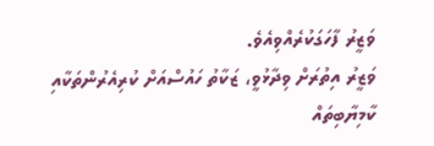ވަޒީރު ފާހަގަކުރެއްވިއެވެ.
ވަޒީރު އިތުރަށް ވިދާޅުވީ، ޒަކާތު ހައުސްއަށް ކުރިއެރުންތަކާއި ކާމިޔާބިތައް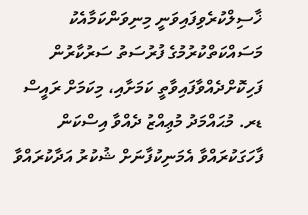ޚާސިލްކުރެވިފައިވަނީ މިނިވަންކަމާއެކު މަސައްކަތްކުރުމުގެ ފުރުސަތު ސަރުކާރުން ފަހިކޮށްދެއްވާފައިވާތީ ކަމަށާއި، މިކަމަށް ރައީސް ޑރ. މުޙައްމަދު މުޢިއްޒު ދެއްވާ އިސްކަން ފާހަގަކުރައްވާ އެމަނިކުފާނަށް ޝުކުރު އަދާކުރައްވާ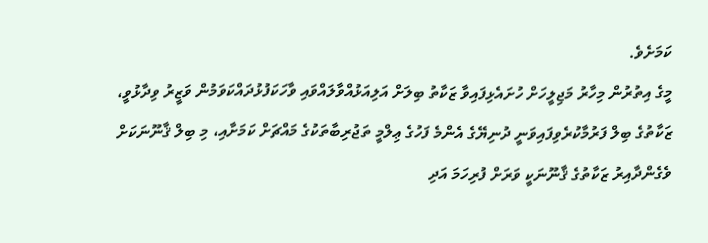ކަމަށެވެ.
މީގެ އިތުރުން މިހާރު މަޖިލީހަށް ހުށައެޅިފައިވާ ޒަކާތު ބިލަށް އަލިއަޅުއްވާލައްވައި ވާހަކަފުޅުދައްކަވަމުން ވަޒީރު ވިދާޅުވީ، ޒަކާތުގެ ބިލް ފަރުމާކުރެވިފައިވަނީ ދުނިޔޭގެ އެންމެ ފަހުގެ ޢިލްމީ ތަޖުރިބާތަކުގެ މައްޗަށް ކަމަށާއި، މި ބިލް ޤާނޫނަކަށް ވެގެންދާއިރު ޒަކާތުގެ ޤާނޫނަކީ ވަރަށް ފުރިހަމަ އަދި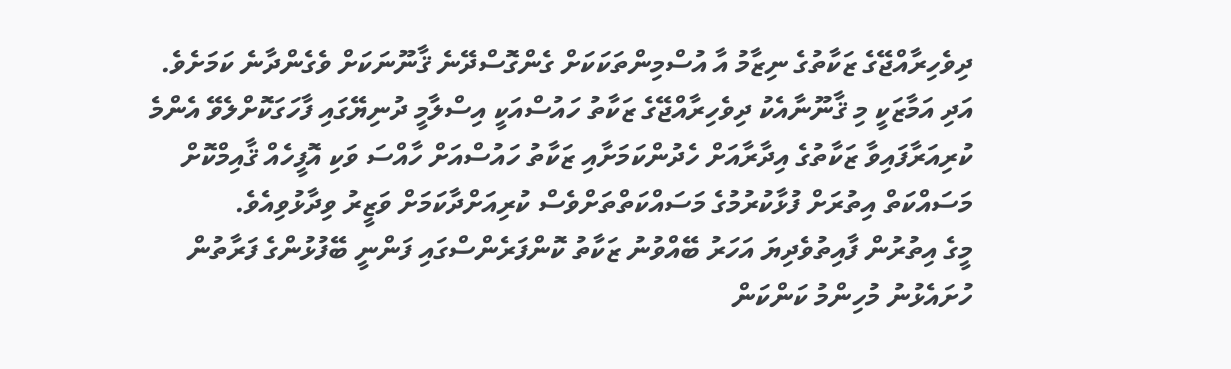ދިވެހިރާއްޖޭގެ ޒަކާތުގެ ނިޒާމު އާ އުސްމިންތަކަކަށް ގެންގޮސްދޭނެ ޤާނޫނަކަށް ވެގެންދާނެ ކަމަށެވެ.
އަދި އަމާޒަކީ މި ޤާނޫނާއެކު ދިވެހިރާއްޖޭގެ ޒަކާތު ހައުސްއަކީ އިސްލާމީ ދުނިޔޭގައި ފާހަގަކޮށްލެވޭ އެންމެ ކުރިއަރާފައިވާ ޒަކާތުގެ އިދާރާއަށް ހެދުންކަމަށާއި ޒަކާތު ހައުސްއަށް ހާއްސަ ވަކި އޮފީހެއް ޤާއިމްކޮށް މަސައްކަތް އިތުރަށް ފުޅާކުރުމުގެ މަސައްކަތްތަށްވެސް ކުރިއަށްދާކަމަށް ވަޒީރު ވިދާޅުވިއެވެ.
މީގެ އިތުރުން ފާއިތުވެދިޔަ އަހަރު ބޭއްވުނު ޒަކާތު ކޮންފަރެންސްގައި ފަންނީ ބޭފުޅުންގެ ފަރާތުން ހުށައެޅުނު މުހިންމު ކަންކަން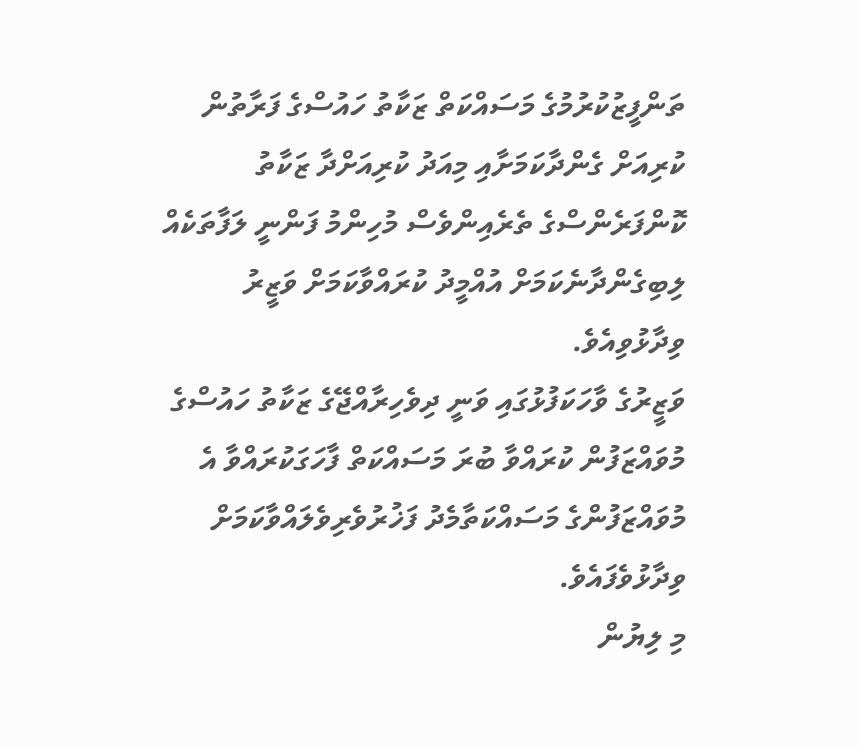ތަންފީޒުކުރުމުގެ މަސައްކަތް ޒަކާތު ހައުސްގެ ފަރާތުން ކުރިއަށް ގެންދާކަމަށާއި މިއަދު ކުރިއަށްދާ ޒަކާތު ކޮންފަރެންސްގެ ތެރެއިންވެސް މުހިންމު ފަންނީ ލަފާތަކެއް ލިބިގެންދާނެކަމަށް އުއްމީދު ކުރައްވާކަމަށް ވަޒީރު ވިދާޅުވިއެވެ.
ވަޒީރުގެ ވާހަކަފުޅުގައި ވަނީ ދިވެހިރާއްޖޭގެ ޒަކާތު ހައުސްގެ މުވައްޒަފުން ކުރައްވާ ބުރަ މަސައްކަތް ފާހަގަކުރައްވާ އެ މުވައްޒަފުންގެ މަސައްކަތާމެދު ފަޚުރުވެރިވެލައްވާކަމަށް ވިދާޅުވެފައެވެ.
މި ލިޔުން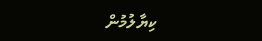ކިޔާލުމުން